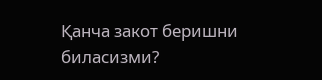Қанча закот беришни биласизми?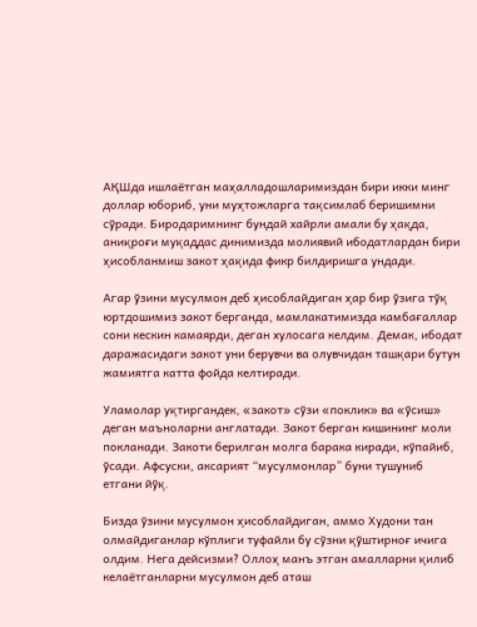АҚШда ишлаётган маҳалладошларимиздан бири икки минг доллар юбориб, уни муҳтожларга тақсимлаб беришимни сўради. Биродаримнинг бундай хайрли амали бу ҳақда, аниқроғи муқаддас динимизда молиявий ибодатлардан бири ҳисобланмиш закот ҳақида фикр билдиришга ундади.

Агар ўзини мусулмон деб ҳисоблайдиган ҳар бир ўзига тўқ юртдошимиз закот берганда, мамлакатимизда камбағаллар сони кескин камаярди, деган хулосага келдим. Демак, ибодат даражасидаги закот уни берувчи ва олувчидан ташқари бутун жамиятга катта фойда келтиради.

Уламолар уқтиргандек, «закот» сўзи «поклик» ва «ўсиш» деган маъноларни англатади. Закот берган кишининг моли покланади. Закоти берилган молга барака киради, кўпайиб, ўсади. Афсуски, аксарият “мусулмонлар” буни тушуниб етгани йўқ.

Бизда ўзини мусулмон ҳисоблайдиган, аммо Худони тан олмайдиганлар кўплиги туфайли бу сўзни қўштирноғ ичига олдим. Нега дейсизми? Оллоҳ манъ этган амалларни қилиб келаётганларни мусулмон деб аташ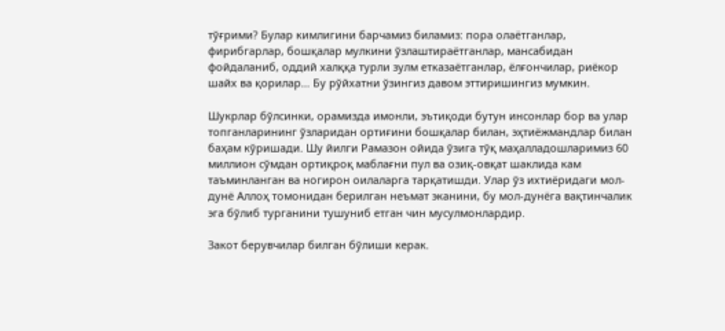тўғрими? Булар кимлигини барчамиз биламиз: пора олаётганлар, фирибгарлар, бошқалар мулкини ўзлаштираётганлар, мансабидан фойдаланиб, оддий халққа турли зулм етказаётганлар, ёлғончилар, риёкор шайх ва қорилар… Бу рўйхатни ўзингиз давом эттиришингиз мумкин.

Шукрлар бўлсинки, орамизда имонли, эътиқоди бутун инсонлар бор ва улар топганларининг ўзларидан ортиғини бошқалар билан, эҳтиёжмандлар билан баҳам кўришади. Шу йилги Рамазон ойида ўзига тўқ маҳалладошларимиз 60 миллион сўмдан ортиқроқ маблағни пул ва озиқ-овқат шаклида кам таъминланган ва ногирон оилаларга тарқатишди. Улар ўз ихтиёридаги мол-дунё Аллоҳ томонидан берилган неъмат эканини, бу мол-дунёга вақтинчалик эга бўлиб турганини тушуниб етган чин мусулмонлардир.

Закот берувчилар билган бўлиши керак.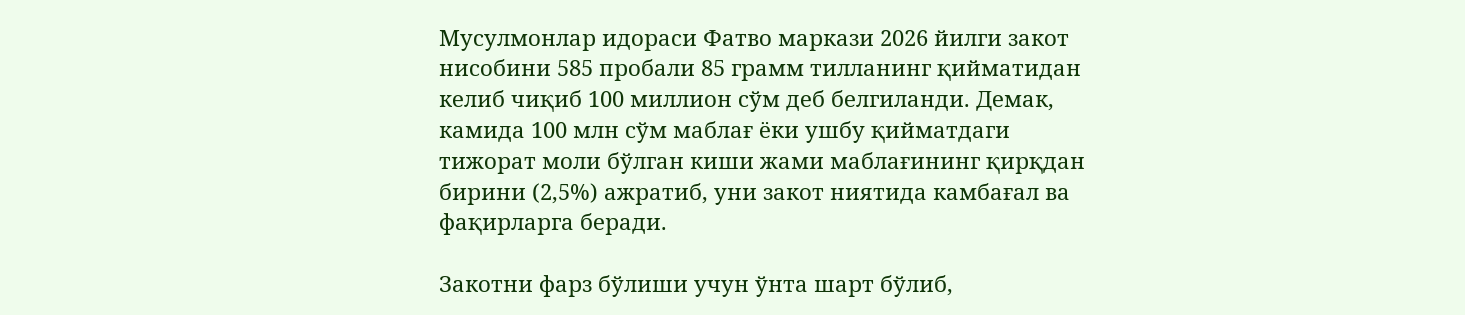Мусулмонлар идораси Фатво маркази 2026 йилги закот нисобини 585 пробали 85 грамм тилланинг қийматидан келиб чиқиб 100 миллион сўм деб белгиланди. Демак, камида 100 млн сўм маблағ ёки ушбу қийматдаги тижорат моли бўлган киши жами маблағининг қирқдан бирини (2,5%) ажратиб, уни закот ниятида камбағал ва фақирларга беради.

Закотни фарз бўлиши учун ўнта шарт бўлиб,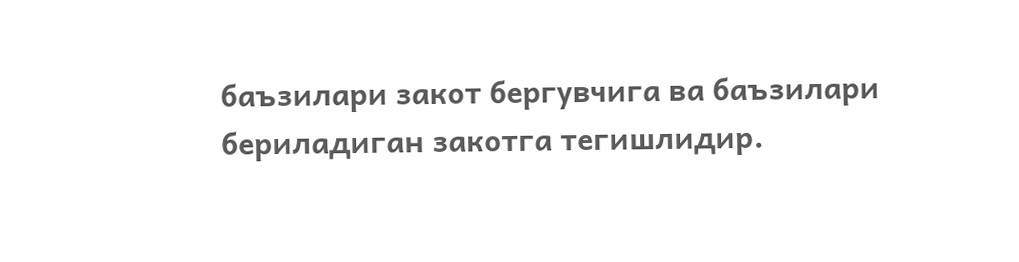баъзилари закот бергувчига ва баъзилари бериладиган закотга тегишлидир.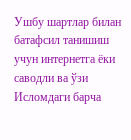Ушбу шартлар билан батафсил танишиш учун интернетга ёки саводли ва ўзи Исломдаги барча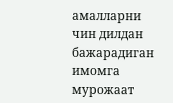амалларни чин дилдан бажарадиган имомга мурожаат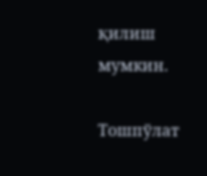қилиш мумкин.

Тошпўлат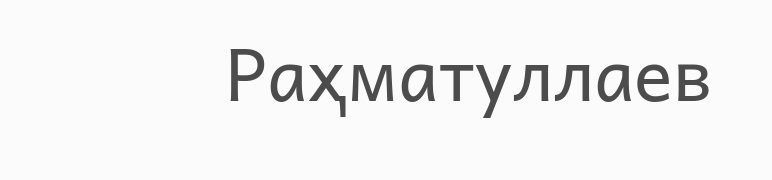Раҳматуллаев